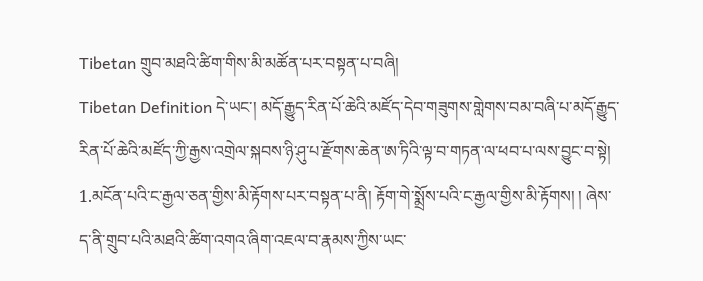Tibetan གྲུབ་མཐའི་ཚིག་གིས་མི་མཚོན་པར་བསྟན་པ་བཞི།
Tibetan Definition དེ་ཡང་། མདོ་རྒྱུད་རིན་པོ་ཆེའི་མཛོད་དེབ་གཟུགས་གླེགས་བམ་བཞི་པ་མདོ་རྒྱུད་རིན་པོ་ཆེའི་མཛོད་ཀྱི་རྒྱས་འགྲེལ་སྐབས་ཉི་ཤུ་པ་རྫོགས་ཆེན་ཨ་ཏིའི་ལྟ་བ་གཏན་ལ་ཕབ་པ་ལས་བྱུང་བ་སྟེ།
1.མངོན་པའི་ང་རྒྱལ་ཅན་གྱིས་མི་རྟོགས་པར་བསྟན་པ་ནི། རྟོག་གེ་སྨྲོས་པའི་ང་རྒྱལ་གྱིས་མི་རྟོགས། ། ཞེས་ད་ནི་གྲུབ་པའི་མཐའི་ཚིག་འགའ་ཞིག་འཇལ་བ་རྣམས་ཀྱིས་ཡང་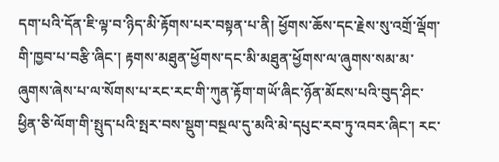དག་པའི་དོན་ཇི་ལྟ་བ་ཉིད་མི་རྟོགས་པར་བསྟན་པ་ནི། ཕྱོགས་ཆོས་དང་རྗེས་སུ་འགྲོ་ལྡོག་གི་ཁྱབ་པ་བརྩི་ཞིང་། རྟགས་མཐུན་ཕྱོགས་དང་མི་མཐུན་ཕྱོགས་ལ་ཞུགས་སམ་མ་ཞུགས་ཞེས་པ་ལ་སོགས་པ་རང་རང་གི་ཀུན་རྟོག་གཡོ་ཞིང་ཉོན་མོངས་པའི་བུད་ཤིང་ཕྱིན་ཅི་ལོག་གི་སྤུད་པའི་སྤར་བས་སྡུག་བསྔལ་དུ་མའི་མེ་དཔུང་རབ་ཏུ་འབར་ཞིང་། རང་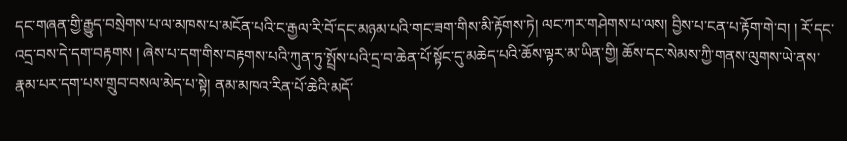དང་གཞན་གྱི་རྒྱུད་བསྲེགས་པ་ལ་མཁས་པ་མངོན་པའི་ང་རྒྱལ་རི་བོ་དང་མཉམ་པའི་གང་ཟག་གིས་མི་རྟོགས་ཏེ། ལང་ཀར་གཤེགས་པ་ལས། བྱིས་པ་ངན་པ་རྟོག་གེ་བ། ། རོ་དང་འདྲ་བས་དེ་དག་བརྟགས ། ཞེས་པ་དག་གིས་བརྟགས་པའི་ཀུན་ཏུ་སྤྲོས་པའི་དྲ་བ་ཆེན་པོ་སྟོང་དུ་མཆེད་པའི་ཆོས་ལྟར་མ་ཡིན་གྱི། ཆོས་དང་སེམས་ཀྱི་གནས་ལུགས་ཡེ་ནས་རྣམ་པར་དག་པས་གྲུབ་བསལ་མེད་པ་སྟེ། ནམ་མཁའ་རིན་པོ་ཆེའི་མདོ་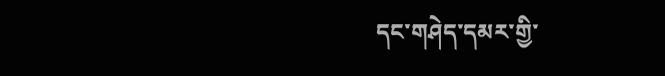དང་གཤེད་དམར་གྱི་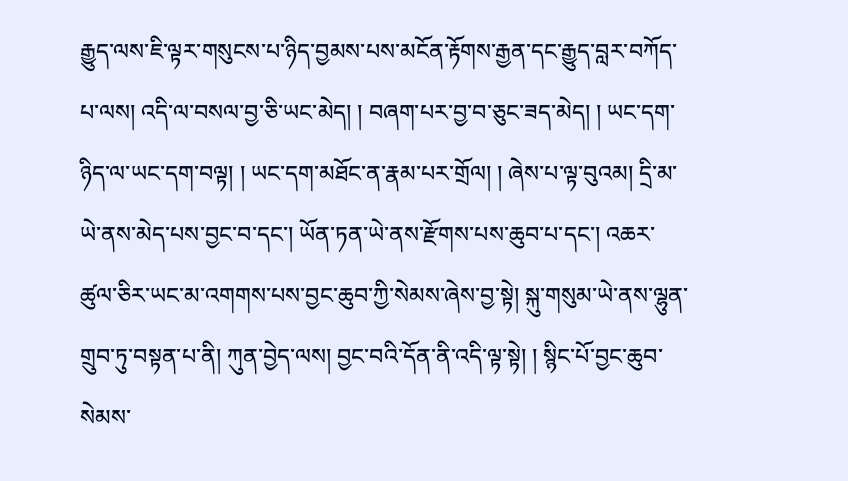རྒྱུད་ལས་ཇི་ལྟར་གསུངས་པ་ཉིད་བྱམས་པས་མངོན་རྟོགས་རྒྱན་དང་རྒྱུད་བླར་བཀོད་པ་ལས། འདི་ལ་བསལ་བྱ་ཅི་ཡང་མེད། ། བཞག་པར་བྱ་བ་ཅུང་ཟད་མེད། ། ཡང་དག་ཉིད་ལ་ཡང་དག་བལྟ། ། ཡང་དག་མཐོང་ན་རྣམ་པར་གྲོལ། ། ཞེས་པ་ལྟ་བུའམ། དྲི་མ་ཡེ་ནས་མེད་པས་བྱང་བ་དང་། ཡོན་ཏན་ཡེ་ནས་རྫོགས་པས་ཆུབ་པ་དང་། འཆར་ཚུལ་ཅིར་ཡང་མ་འགགས་པས་བྱང་ཆུབ་ཀྱི་སེམས་ཞེས་བྱ་སྟེ། སྐུ་གསུམ་ཡེ་ནས་ལྷུན་གྲུབ་ཏུ་བསྟན་པ་ནི། ཀུན་བྱེད་ལས། བྱང་བའི་དོན་ནི་འདི་ལྟ་སྟེ། ། སྙིང་པོ་བྱང་ཆུབ་སེམས་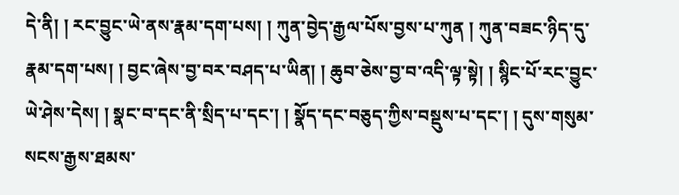དེ་ནི། ། རང་བྱུང་ཡེ་ནས་རྣམ་དག་པས། ། ཀུན་བྱེད་རྒྱལ་པོས་བྱས་པ་ཀུན ། ཀུན་བཟང་ཉིད་དུ་རྣམ་དག་པས། ། བྱང་ཞེས་བྱ་བར་བཤད་པ་ཡིན། ། ཆུབ་ཅེས་བྱ་བ་འདི་ལྟ་སྟེ། ། སྙིང་པོ་རང་བྱུང་ཡེ་ཤེས་དེས། ། སྣང་བ་དང་ནི་སྲིད་པ་དང་། ། སྣོད་དང་བཅུད་ཀྱིས་བསྡུས་པ་དང་། ། དུས་གསུམ་སངས་རྒྱས་ཐམས་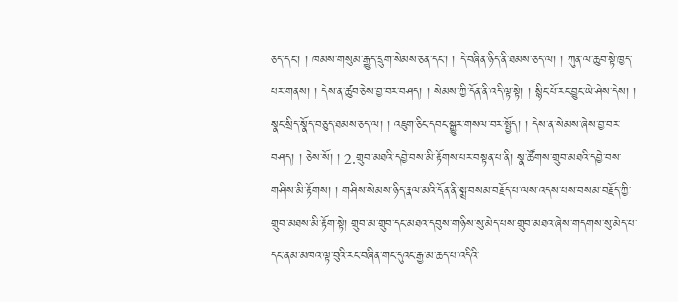ཅད་དང་། ། ཁམས་གསུམ་རྒྱུད་དྲུག་སེམས་ཅན་དང་། ། དེ་བཞིན་ཉིད་ནི་ཐམས་ཅད་ལ། ། ཀུན་ལ་ཆུབ་སྟེ་ཁྱད་པར་གནས། ། དེས་ན་ཚུབ་ཅེས་བྱ་བར་བཤད། ། སེམས་ཀྱི་དོན་ནི་འདི་ལྟ་སྟེ། ། སྙིང་པོ་རང་བྱུང་ཡེ་ཤེས་དེས། ། སྣང་སྲིད་སྣོད་བཅུད་ཐམས་ཅད་ལ། ། འཇུག་ཅིང་དབང་སྒྱུར་གསལ་བར་སྤྱོད། ། དེས་ན་སེམས་ཞེས་བྱ་བར་བཤད། ། ཅེས་སོ། ། 2.གྲུབ་མཐའི་དབྱེ་བས་མི་རྟོགས་པར་བསྟན་པ་ནི། སྣ་ཚོགས་གྲུབ་མཐའི་དབྱེ་བས་གཤིས་མི་རྟོགས། ། གཤིས་སེམས་ཉིད་རྣལ་མའི་དོན་ནི་སྨྲ་བསམ་བརྗོད་པ་ལས་འདས་པས་བསམ་བརྗོད་ཀྱི་གྲུབ་མཐས་མི་རྟོག་སྟེ། གྲུབ་མ་གྲུབ་དང་མཐའ་དབུས་གཉིས་སུ་མེད་པས་གྲུབ་མཐའ་ཞེས་གདགས་སུ་མེད་པ་དང་ནམ་མཁའ་ལྟ་བུའི་རང་བཞིན་གང་དུའང་རྒྱ་མ་ཆད་པ་འདིའི་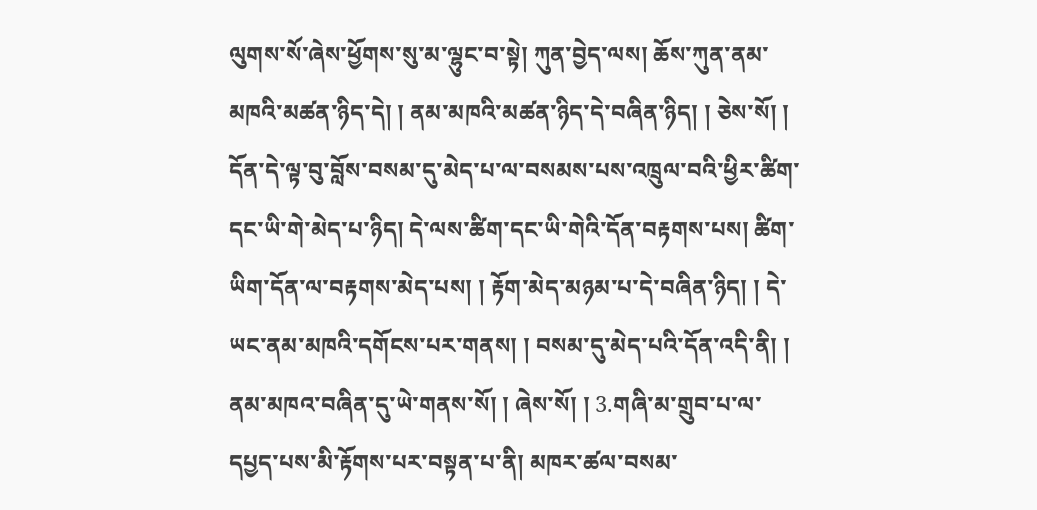ལུགས་སོ་ཞེས་ཕྱོགས་སུ་མ་ལྷུང་བ་སྟེ། ཀུན་བྱེད་ལས། ཆོས་ཀུན་ནམ་མཁའི་མཚན་ཉིད་དེ། ། ནམ་མཁའི་མཚན་ཉིད་དེ་བཞིན་ཉིད། ། ཅེས་སོ། ། དོན་དེ་ལྟ་བུ་བློས་བསམ་དུ་མེད་པ་ལ་བསམས་པས་འཁྲུལ་བའི་ཕྱིར་ཚིག་དང་ཡི་གེ་མེད་པ་ཉིད། དེ་ལས་ཚིག་དང་ཡི་གེའི་དོན་བརྟགས་པས། ཚིག་ཡིག་དོན་ལ་བརྟགས་མེད་པས། ། རྟོག་མེད་མཉམ་པ་དེ་བཞིན་ཉིད། ། དེ་ཡང་ནམ་མཁའི་དགོངས་པར་གནས། ། བསམ་དུ་མེད་པའི་དོན་འདི་ནི། ། ནམ་མཁའ་བཞིན་དུ་ཡེ་གནས་སོ། ། ཞེས་སོ། ། 3.གཞི་མ་གྲུབ་པ་ལ་དཔྱད་པས་མི་རྟོགས་པར་བསྟན་པ་ནི། མཁར་ཚལ་བསམ་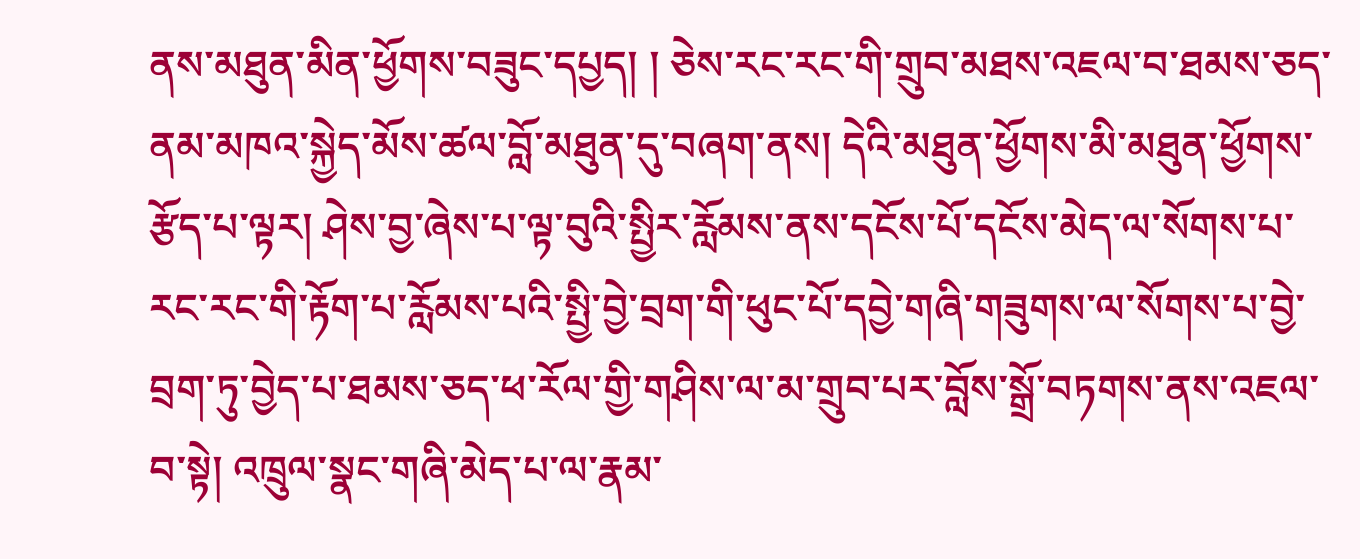ནས་མཐུན་མིན་ཕྱོགས་བཟུང་དཔྱད། ། ཅེས་རང་རང་གི་གྲུབ་མཐས་འཇལ་བ་ཐམས་ཅད་ནམ་མཁའ་སྐྱེད་མོས་ཚལ་བློ་མཐུན་དུ་བཞག་ནས། དེའི་མཐུན་ཕྱོགས་མི་མཐུན་ཕྱོགས་རྩོད་པ་ལྟར། ཤེས་བྱ་ཞེས་པ་ལྟ་བུའི་སྤྱིར་རློམས་ནས་དངོས་པོ་དངོས་མེད་ལ་སོགས་པ་རང་རང་གི་རྟོག་པ་རློམས་པའི་སྤྱི་བྱེ་བྲག་གི་ཕུང་པོ་དབྱེ་གཞི་གཟུགས་ལ་སོགས་པ་བྱེ་བྲག་ཏུ་བྱེད་པ་ཐམས་ཅད་ཕ་རོལ་གྱི་གཤིས་ལ་མ་གྲུབ་པར་བློས་སྒྲོ་བཏགས་ནས་འཇལ་བ་སྟེ། འཁྲུལ་སྣང་གཞི་མེད་པ་ལ་རྣམ་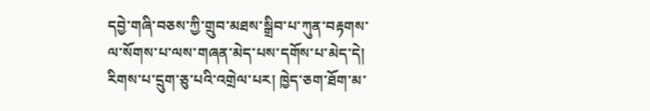དབྱེ་གཞི་བཅས་ཀྱི་གྲུབ་མཐས་སྒྲིབ་པ་ཀུན་བརྟགས་ལ་སོགས་པ་ལས་གཞན་མེད་པས་དགོས་པ་མེད་དེ། རིགས་པ་དྲུག་ཅུ་པའི་འགྲེལ་པར། ཁྱེད་ཅག་ཐོག་མ་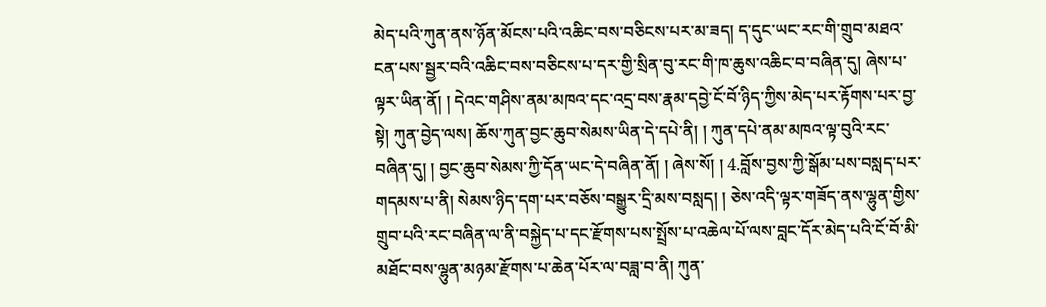མེད་པའི་ཀུན་ནས་ཉོན་མོངས་པའི་འཆིང་བས་བཅིངས་པར་མ་ཟད། ད་དུང་ཡང་རང་གི་གྲུབ་མཐའ་ངན་པས་སྦྱར་བའི་འཆིང་བས་བཅིངས་པ་དར་གྱི་སྲིན་བུ་རང་གི་ཁ་ཆུས་འཆིང་བ་བཞིན་དུ། ཞེས་པ་ལྟར་ཡིན་ནོ། ། དེའང་གཤིས་ནམ་མཁའ་དང་འདྲ་བས་རྣམ་དབྱེ་ངོ་བོ་ཉིད་ཀྱིས་མེད་པར་རྟོགས་པར་བྱ་སྟེ། ཀུན་བྱེད་ལས། ཆོས་ཀུན་བྱང་ཆུབ་སེམས་ཡིན་དེ་དཔེ་ནི། ། ཀུན་དཔེ་ནམ་མཁའ་ལྟ་བུའི་རང་བཞིན་དུ། ། བྱང་ཆུབ་སེམས་ཀྱི་དོན་ཡང་དེ་བཞིན་ནོ། ། ཞེས་སོ། ། 4.བློས་བྱས་ཀྱི་སྒོམ་པས་བསླད་པར་གདམས་པ་ནི། སེམས་ཉིད་དག་པར་བཅོས་བསྒྱུར་དྲི་མས་བསླད། ། ཅེས་འདི་ལྟར་གཟོད་ནས་ལྷུན་གྱིས་གྲུབ་པའི་རང་བཞིན་ལ་ནི་བསྐྱེད་པ་དང་རྫོགས་པས་སྤྲོས་པ་འཆེལ་པོ་ལས་བླང་དོར་མེད་པའི་ངོ་བོ་མི་མཐོང་བས་ལྷུན་མཉམ་རྫོགས་པ་ཆེན་པོར་ལ་བཟླ་བ་ནི། ཀུན་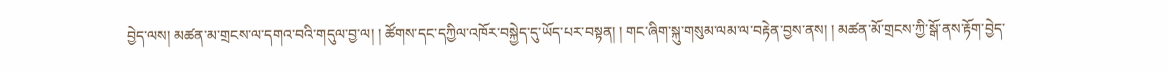བྱེད་ལས། མཚན་མ་གྲངས་ལ་དགའ་བའི་གདུལ་བྱ་ལ། ། ཚོགས་དང་དཀྱིལ་འཁོར་བསྐྱེད་དུ་ཡོད་པར་བསྟན། ། གང་ཞིག་སྐུ་གསུམ་ལམ་ལ་བརྟེན་བྱས་ནས། ། མཚན་མོ་གྲངས་ཀྱི་སྒོ་ནས་རྟོག་བྱེད་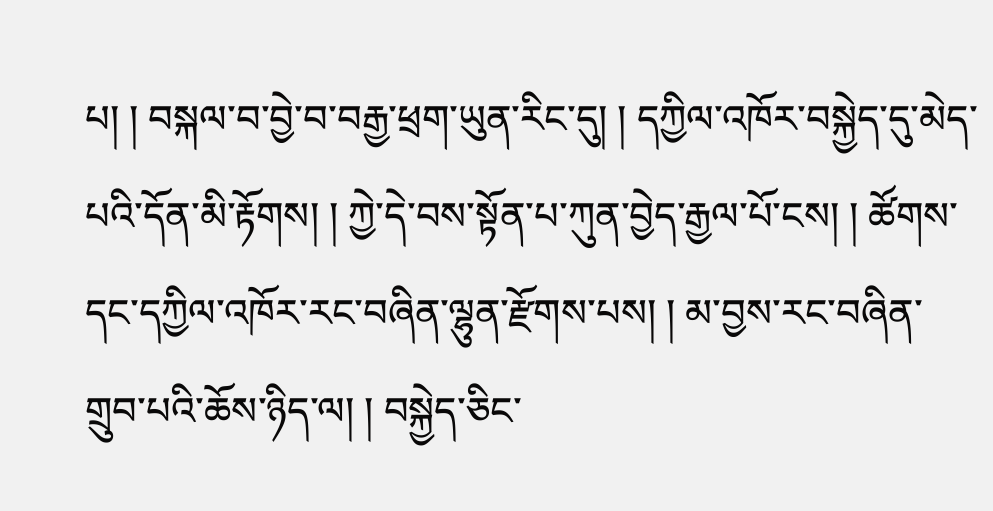པ། ། བསྐལ་བ་བྱེ་བ་བརྒྱ་ཕྲག་ཡུན་རིང་དུ། ། དཀྱིལ་འཁོར་བསྐྱེད་དུ་མེད་པའི་དོན་མི་རྟོགས། ། ཀྱེ་དེ་བས་སྟོན་པ་ཀུན་བྱེད་རྒྱལ་པོ་ངས། ། ཚོགས་དང་དཀྱིལ་འཁོར་རང་བཞིན་ལྷུན་རྫོགས་པས། ། མ་བྱས་རང་བཞིན་གྲུབ་པའི་ཆོས་ཉིད་ལ། ། བསྐྱེད་ཅིང་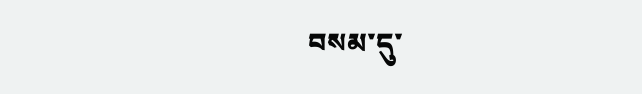བསམ་དུ་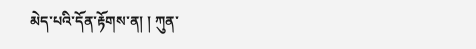མེད་པའི་དོན་རྟོགས་ན། ། ཀུན་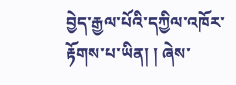བྱེད་རྒྱལ་པོའི་དཀྱིལ་འཁོར་རྟོགས་པ་ཡིན། ། ཞེས་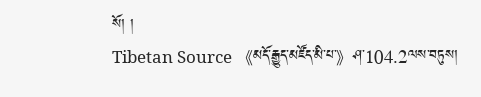སོ། །
Tibetan Source 《མདོ་རྒྱུད་མཛོད་མི་པ་》ཤ་104.2ལས་བཏུས།